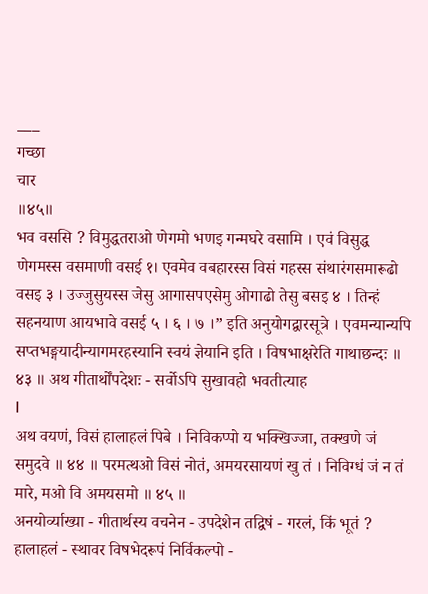___
गच्छा
चार
॥४५॥
भव वससि ? विमुद्धतराओ णेगमो भणइ गन्मघरे वसामि । एवं विसुद्ध णेगमस्स वसमाणी वसई १। एवमेव वबहारस्स विसं गहस्स संथारंगसमारूढो वसइ ३ । उज्जुसुयस्स जेसु आगासपएसेमु ओगाढो तेसु बसइ ४ । तिन्हं सहनयाण आयभावे वसई ५ । ६ । ७ ।” इति अनुयोगद्वारसूत्रे । एवमन्यान्यपि सप्तभङ्गयादीन्यागमरहस्यानि स्वयं ज्ञेयानि इति । विषभाक्षरेति गाथाछन्दः ॥ ४३ ॥ अथ गीतार्थोंपदेशः - सर्वोऽपि सुखावहो भवतीत्याह
I
अथ वयणं, विसं हालाहलं पिबे । निविकप्पो य भक्खिज्जा, तक्खणे जं समुदवे ॥ ४४ ॥ परमत्थओ विसं नोतं, अमयरसायणं खु तं । निविग्धं जं न तं मारे, मओ वि अमयसमो ॥ ४५ ॥
अनयोर्व्याख्या - गीतार्थस्य वचनेन - उपदेशेन तद्विषं - गरलं, किं भूतं ? हालाहलं - स्थावर विषभेदरूपं निर्विकल्पो -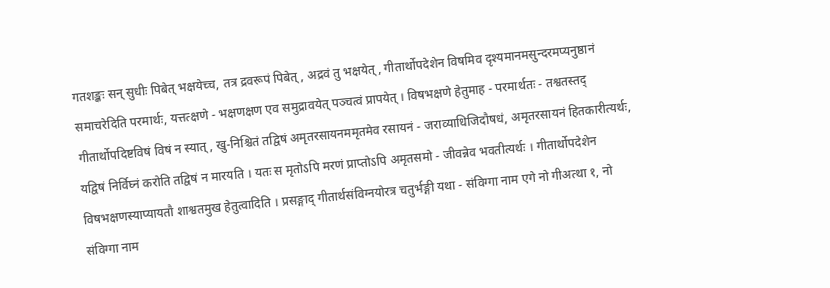गतशङ्कः सन् सुधीः पिबेत् भक्षयेच्च, तत्र द्रवरूपं पिबेत्, अद्रवं तु भक्षयेत्, गीतार्थोपदेशेन विषमिव दृश्यमानमसुन्दरमप्यनुष्ठानं समाचरेदिति परमार्थः, यत्तत्क्षणे - भक्षणक्षण एव समुद्रावयेत् पञ्चत्वं प्रापयेत् । विषभक्षणे हेतुमाह - परमार्थतः - तश्वतस्तद् गीतार्थोपदिष्टविषं विषं न स्यात्, खु-निश्चितं तद्विषं अमृतरसायनममृतमेव रसायनं - जराव्याधिजिदौषधं, अमृतरसायनं हितकारीत्यर्थः, यद्विषं निर्विघ्नं करोति तद्विषं न मारयति । यतः स मृतोऽपि मरणं प्राप्तोऽपि अमृतसमो - जीवन्नेव भवतीत्यर्थः । गीतार्थोपदेशेन विषभक्षणस्याप्यायतौ शाश्वतमुख हेतुत्वादिति । प्रसङ्गाद् गीतार्थसंविग्नयोरत्र चतुर्भङ्गी यथा - संविग्गा नाम एगे नो गीअत्था १, नो संविग्गा नाम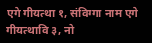एगे गीयत्था १, संविग्गा नाम एगे गीयत्थावि ३, नो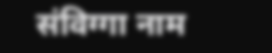संविग्गा नाम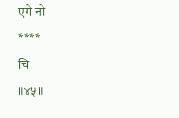एगे नो
****
चि
॥४५॥